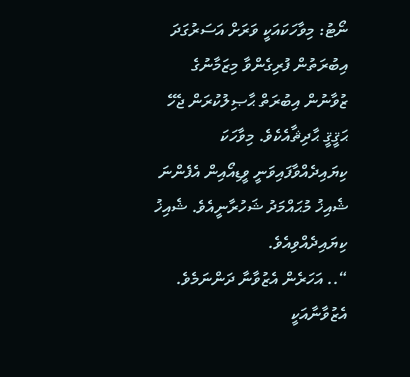ނޯޓު: މިވާހަކައަކީ ވަރަށް އަސަރުގަދަ އިބުރަތުން ފުރިގެންވާ މިޒަމާނުގެ ޒުވާނުން އިބުރަތް ޙާޞިލުކުރަން ޖެހޭ ޙަޤީޤީ ޙާދިޘާއެކެވެ. މިވާހަކަ ކިޔައިދެއްވާފައިވަނީ ވީޑިއޯއިން އެފެންނަ ޝެއިޚު މުޙައްމަދު ޝަހުރާނީއެވެ. ޝެއިޚު ކިޔައިދެއްވިއެވެ.
“.. އަހަރެން އެޒުވާނާ ދަންނަމެވެ. އެޒުވާނާއަކީ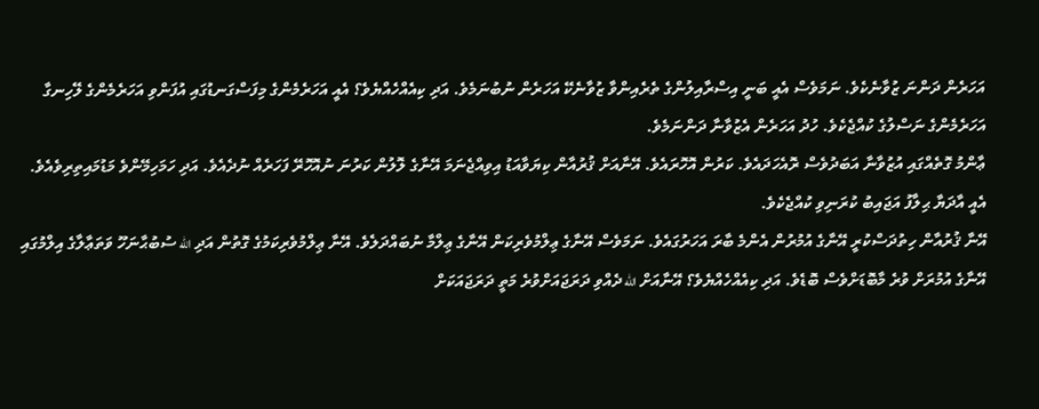އަހަރެން ދަންނަ ޒުވާނެކެވެ. ނަމަވެސް އެއީ ބަނީ އިސްރާއިލުންގެ ތެރެއިންވާ ޒުވާނެކޭ އަހަރެން ނުބުނަމެވެ. އަދި ކިއެއްހެއްޔެވެ؟ އެއީ އަހަރެމެންގެ މިފަސްގަނޑުގައި އުފަންވި އަހަރެމެންގެ ލޭހިނގާ އަހަރެމެންގެ ނަސްލުގެ ކުއްޖެކެވެ. ހުދު އަހަރެން އެޒުވާނާ ދަންނަމެވެ.
ޢާންމު ގޮތެއްގައި އުޒުވާނާ އަބަދުވެސް ރޮއެހަދައެވެ. ކަރުން އޮހޮރައެވެ. އޭނާއަށް ޤުރުއާން ކިޔަވާއަޑު އިވިއްޖެނަމަ އޭނާގެ ލޮލުން ކަރުނަ ނުއޮހޮރޭ ފަހަރެއް ނުދެއެވެ. އަދި ހަމަހިމޭންވެ މަޑުމައިތިރިވެއެވެ. އެއީ އާދަޔާ ޙިލާފު އަޖައިބު ކުރަނިވި ކުއްޖެކެވެ.
އޭނާ ޤުރުއާން ހިތުދަސްކުރީ އޭނާގެ އުމުރުން އެންމެ ބާރަ އަހަރުގައެވެ. ނަމަވެސް އޭނާގެ ޢިލްމުވެރިކަން އޭނާގެ ޢިލްމާ ނުބައްދަލެވެ. އޭނާ ޢިލްމުވެރިކަމުގެ ގޮތުން އަދި الله ސުބުޙާނަހޫ ވަތަޢާލާގެ އިލްމުގައި އޭނާގެ އުމުރަށް ވުރެ މާބޮޑަށްވެސް ބޮޑެވެ. އަދި ކިއެއްހެއްޔެވެ؟ އޭނާއަށް الله ދެއްވި ދަރަޖައަށްވުރެ މަތީ ދަރަޖައަކަށް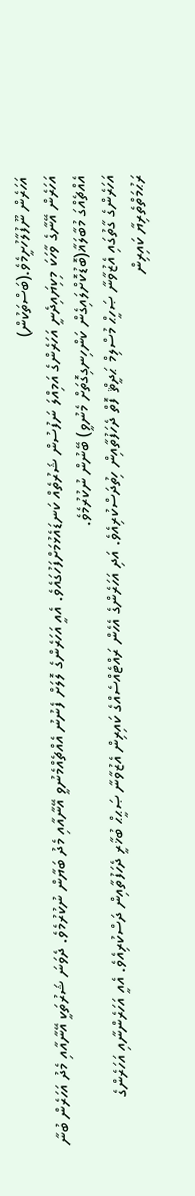އަހަރެން ނޫފުލާހުށީމެވެ.(ބަސްތަކުން)
އަހަރެން އޭނާގެ ވާހަކަ މިކިޔައިދެނީ އަހަރެންގެ އަމިއްލަ ނަފުސުން ޝަރުތެއް ކަނޑައެޅުމަށްފަހުގައެވެ. އެއީ އަހަރެންގެ ލޮލަށް ފެނުނު އެއްޗެއްމެނުވީ އޭނާއާއި މެދު ބަޔާން ނުކުރުމެވެ. ދެވަނަ ޝަރުތަކީ އޭނާއާއި މެދު އަހަރެން ބުނާ އެއްޗެއްގަ މުބާލަޣާ(ބޮޑުކޮށްލައިގެން ކަންހިނގިގޮތަށް މެނުވީ) ބޭނުން ނުކުރުމެވެ.
އަހަރެންގެ ގާތުގައި އެޒުވާނާ ޞަހީޙް މުސްލިމް ޙަދީޘް ފޮތް ދެހަފުތާއިން ހިތުދަސްކުރިއެވެ. އަދި އަހަރެންގެ އެހެން ރައްޓެއްސެއްގެ ކައިރިން އެޒުވާނާ ޞަޙީޙް ބުޚާރީ ދެހަފުތާއިން ދަސްކުރިއެވެ. އެއީ އަހަރެންނާއި އަހަރެންގެ ރަޙުމަތްތެރިޔާ ކައިރިން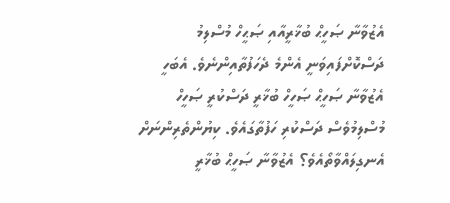އެޒުވާނާ ޞަހީޙް ބުޚާރީއާއި ޞަޙީހް މުސްލިމު ދަސްކޮށްފައިވަނީ އެންމެ ދެހަފުތާއިންނެވެ. އެބަހީ އެޒުވާނާ ޞަހީޙް ޞަހީހް ބުޚާރީ ދަސްކުރީ ޞަހީހް މުސްލިމުވެސް ދަސްކުރި ހަފުތާގައެވެ. ކިޔުންތެރިންނަށް އެނގިލައްވާތޯއެވެ؟ އެޒުވާނާ ޞަހީޙް ބުޚާރީ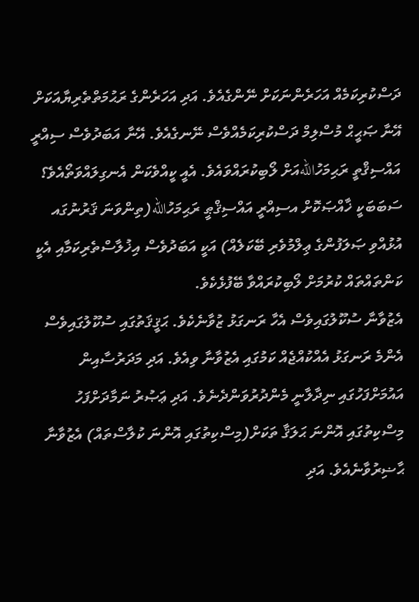ދަސްކުރިކަމެއް އަހަރެންނަކަށް ނޭންގެއެވެ. އަދި އަހަރެންގެ ރަޙުމަތްތެރިޔާއަކަށް އޭނާ ޞަޙީޙް މުސްލިމް ދަސްކުރިކަމެއްވެސް ނޭނގެއެވެ. އޭނާ އަބަދުވެސް ސިއްރީ އައްސިޤްތީ ރަޙިމަހުاللهއަށް ލޯބިކުރައްވައެވެ. އެއީ ކީއްވެކަން އެނގިލައްވަތޯއެވެ؟ ސަބަބަކީ ޚާއްޞަކޮށް އސިއްރީ އައްސިޤްޠީ ރަޙިމަހުالله(ތިންވަނަ ޤަރުނުގައ އުޅުއްވި ޞަލަފުންގެ ޢިލްމުވެރި ބޭކަލެއް) އަކީ އަބަދުވެސް އިޚުލާސްތެރިކަމާއި އެކީ ކަންތައްތައް ކުރުމަށް ލޯބިކުރައްވާ ބޭފުޅެކެވެ.
އެޒުވާނާ ސުކޫލުގައިވެސް އެހާ ރަނގަޅު ޒުވާނެކެވެ. ޙަޤީޤަތުގައި ސުކޫލުގައިވެސް އެންމެ ރަނގަޅު އެއްކުއްޖެއް ކަމުގައި އެޒުވާނާ ވިއެވެ. އަދި މަދަރުސާއިން އައުމަށްފަހުގައި ނިދާލާނީ މެންދުރުވަންދެނެވެ. އަދި ޢަޞުރު ނަމާދަށްފަހު މިސްކިތުގައި އޮންނަ ޙަލަޤާ ތަކަށް(މިސްކިތުގައި އޮންނަ ކުލާސްތައް) އެޒުވާނާ ޙާޟިރުވާނެއެވެ. އަދި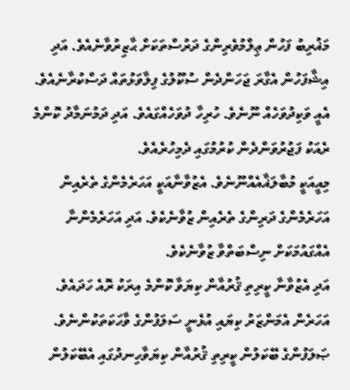މަޣުރިބު ފަހުން ޢިލްމުވެރިންގެ ދަރުސްތަކަށް ޙާޒިރުވާނެއެވެ. އަދި އިޝާފަހުން އެގާރަ ޖަހަންދެން ސުކޫލުގެ ފިލާވަޅުތައް ދަސްކުރާނެއެވެ. އެއީ ވަކިދުވަހެއް ނޫނެވެ. ހުރިހާ ދުވަހެއްގައެވެ. އަދި ދަމުނަމާދު ކޮންމެ ރެއަކު ފަޖުރުވަންދެން ކުރުމުގައި ދެމިހުރެއެވެ.
މިއީއަކީ މުބާލަޣާއެއްނޫނެވެ. އެޒުވާނާއަކީ އަހަރެމެންގެ ތެރެއިން އަހަރެމެންގެ ދަރިންގެ ތެރެއިން ޒުވާނެކެވެ. އަދި އަހަރެމެންނާ އެއްގައުމަކަށް ނިސްބަތްވާ ޒުވާނެކެވެ.
އަދި އެޒުވާނާ ކީރިތި ޤުރުއާން ކިޔަވާ ކޮންމެ އިރަކު ރޮއެ ހަދައެވެ. އަހަރެން އެމަންޒަރު ކިޔައި އުޅެނީ ސަލަފުންގެ ވާހަކަތަކުންނެވެ. ޞަލަފުންގެ ބޭކަލުން ކީރިތި ޤުރުއާން ކިޔަވާހިނދުގައި އެބޭކަލުން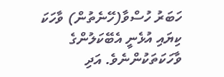ހަބަރު ހުސްވާ(ހޭނެތުން) ވާހަކަ ކިޔައި އުޅެނީ އެބޭކަލުންގެ ވާހަކަތަކުންނެވެ. އަދި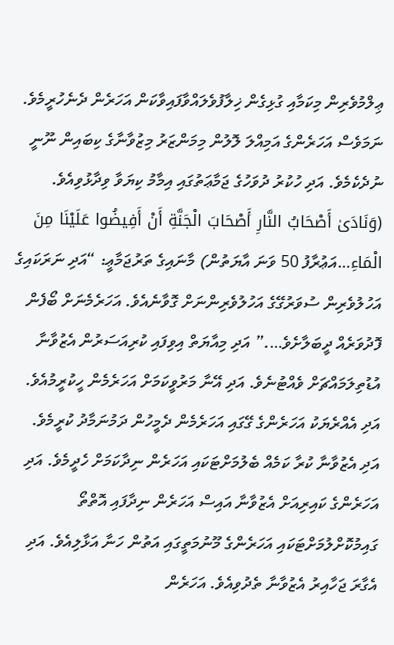ޢިލްމުވެރިން މިކަމާއި ގުޅިގެން ޚިލާފުވެލައްވާފައިވާކަން އަހަރެން ދެނެހުރީމެވެ. ނަމަވެސް އަހަރެންގެ އަމިއްލަ ލޮލުން މިމަންޒަރު މިޒުވާނާގެ ކިބައިން ނޫނީ ނުދެކެމެވެ. އަދި ހުކުރު ދުވަހުގެ ޖަމާޢަތުގައި އިމާމު ކިޔަވާ ވިދާޅުވިއެވެ.
(وَنَادَىٰ أَصْحَابُ النَّارِ أَصْحَابَ الْجَنَّةِ أَنْ أَفِيضُوا عَلَيْنَا مِنَ الْمَاءِ…އަޢުރާފު 50 ވަނަ އާޔަތުން) މާނައިގެ ތަރުޖަމާޢީ: “އަދި ނަރަކައިގެ އަހުލުވެރިން ސުވަރުގޭގެ އަހުލުވެރިންނަށް ގޮވާނެއެވެ. އަހަރެމެނަށް ބޯފެން ފޮދުވަރެއް ދީބަލާށެވެ….” އަދި މިއާޔަތް އިވިފައި ކުރިއަސަރުން އެޒުވާނާ އުޑުތިލަމައްޗަށް ވެއްޓުނެވެ. އަދި އޭނާ މަރުވީކަމަށް އަހަރެމެން ހީކުރީމުއެވެ.
އަދި އެއްރެޔަކު އަހަރެންގެ ގޭގައި އަހަރެމެން ދެމީހުން ދަމުނަމާދު ކުރީމެވެ. އަދި އެޒުވާނާ ކުރާ ކަމެއް ބެލުމަށްޓަކައި އަހަރެން ނިދާކަމަށް ހެދީމެވެ. އަދި އަހަރެންގެ ކައިރިއަށް އެޒުވާނާ އައިސް އަހަރެން ނިދާފައި އޮތްތޯ ގައިމުކޮށްލުމަށްޓަކައި އަހަރެންގެ މޫނުމަތީގައި އަތުން ހަނާ އަޅާލިއެވެ. އަދި އެގާރަ ޖަހާއިރު އެޒުވާނާ ތެދުވިއެވެ. އަހަރެން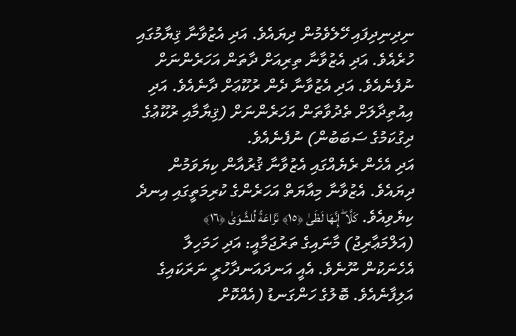ނިދިނިދިފައި ހޭލެވެމުން ދިޔައެވެ. އަދި އެޒުވާނާ ޤިޔާމުގައި ހުރެއެވެ. އަދި އެޒުވާނާ ތިރިއަށް ދާތަން އަހަރެންނަށް ނުފެނެއެވެ. އަދި އެޒުވާނާ ދެން ރުކޫޢަށް ދާނެއެވެ. އަދި އިއުތިދާލަށް ތެދުވާތަން އަހަރެންނަށް (ޤިޔާމާއި ރުކޫޢުގެ ދިގުކަމުގެ ސަބަބުން) ނުފެނެއެވެ.
އަދި އެހެން ރެޔެއްގައި އެޒުވާނާ ޤުރުއާން ކިޔަވަމުން ދިޔައެވެ. އެޒުވާނާ މިއާޔަތް އަހަރެންގެ ކުރިމަތީގައި އިނދެ ކިޔެވިއެވެ. كَلَّا ۖ إِنَّهَا لَظَىٰ ﴿١٥﴾ نَزَّاعَةً لِّلشَّوَىٰ ﴿١٦﴾ (އަލްމަޢާރިޖު) މާނައިގެ ތަރުޖަމާއީ: އަދި ހަމަހިލާ އެހެނަކުން ނޫނެވެ. އެއީ އަނދައަނދާހުރީ ނަރަކައިގެ އަލިފާނެއެވެ. ބޮލުގެ ހަންގަނޑު (އެއްކޮށް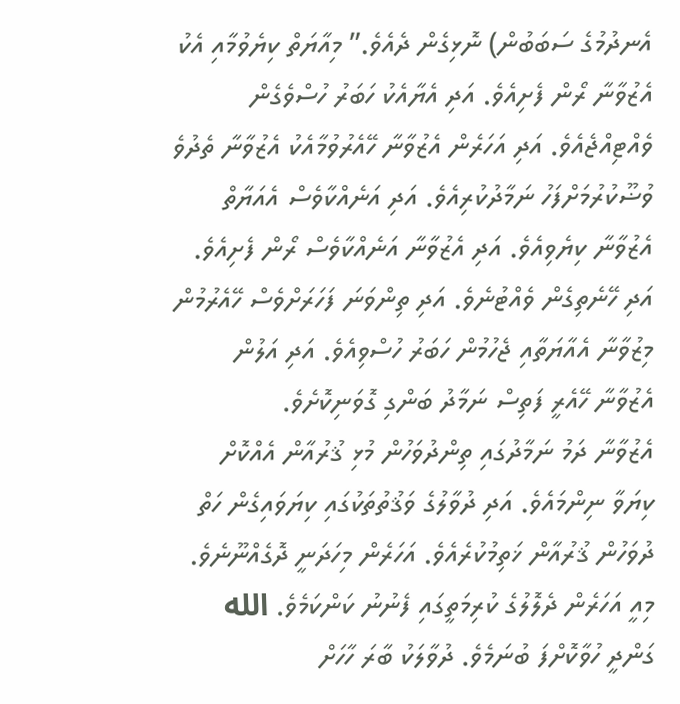އެނދުމުގެ ސަބަބުން) ނޮޅިގެން ދެއެވެ.” މިއާޔަތް ކިޔެވުމާއި އެކު އެޒުވާނާ ރޯން ފެށިއެވެ. އަދި އެޔާއެކު ހަބަރު ހުސްވެގެން ވެއްޓިއްޖެއެވެ. އަދި އަހަރެން އެޒުވާނާ ހޭއެރުވުމާއެކު އެޒުވާނާ ތެދުވެ ވުޟޫކުރުމަށްފަހު ނަމާދުކުރިއެވެ. އަދި އަނެއްކާވެސް އެއަޔާތް އެޒުވާނާ ކިޔެވިއެވެ. އަދި އެޒުވާނާ އަނެއްކާވެސް ރޯން ފެށިއެވެ. އަދި ހޭނެތިގެން ވެއްޓުނެވެ. އަދި ތިންވަނަ ފަހަރަށްވެސް ހޭއެރުމުން މިޒުވާނާ އެއާޔަތާއި ޖެހުމުން ހަބަރު ހުސްވިއެވެ. އަދި އަލުން އެޒުވާނާ ހޭއެރީ ފަތިސް ނަމާދު ބަންގި ގޮވަނިކޮށެވެ.
އެޒުވާނާ ދަމު ނަމާދުގައި ތިންދުވަހުން މުޅި ޤުރުއާން އެއްކޮށް ކިޔަވާ ނިންމައެވެ. އަދި ދުވާލުގެ ވަޤުތުތަކުގައި ކިޔަވައިގެން ހަތް ދުވަހުން ޤުރުއާން ޚަތިމުކުރެއެވެ. އަހަރެން މިހަދަނީ ދޮގެއްނޫނެވެ. މިއީ އަހަރެން ދެލޮލުގެ ކުރިމަތީގައި ފެނުނު ކަންކަމެވެ. الله ގަންދީ ހުވާކޮށްފަ ބުނަމެވެ. ދުވާލަކު ބާރަ ހާހަށް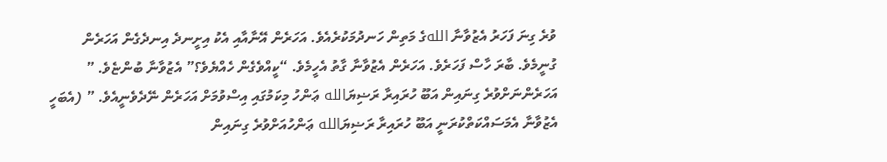ވުރެ ގިނަ ފަހަރު އެޒުވާނާ اللهގެ މަތިން ހަނދުމަކުރެއެވެ. އަހަރެން އޭނާއާއި އެކު އިށީނދެ އިނދެގެން އަހަރެން ގުނީމެވެ. ބާރަ ހާސް ފަހަރެވެ. އަހަރެން އެޒުވާނާ ގާތު އެހީމެވެ. “ކީއްވެގެން ހެއްޔެވެ؟” އެޒުވާނާ ބުންޏެވެ. ” އަހަރެންނަށްވުރެ ގިނައިން އަބޫ ހުރައިރާ ރަޟިޔަالله ޢަންހު މިކަމުގައި އިސްވުމަށް އަހަރެން ނޭދެވެނީއެވެ. ” (އެބަހީ އެޒުވާނާ އެމަސައްކަތްކުރަނީ އަބޫ ހުރައިރާ ރަޟިޔަالله ޢަންހުއަށްވުރެ ގިނައިން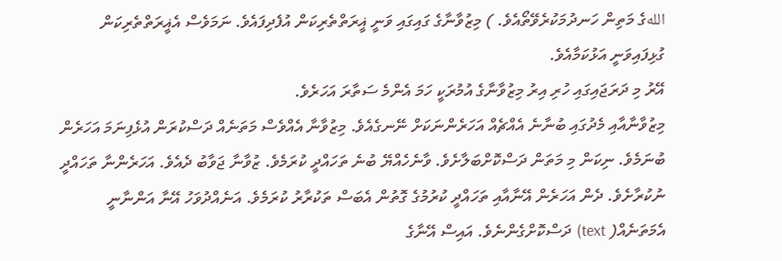اللهގެ މަތިން ހަނދުމަކުރެވޭތޯއެވެ. ) މިޒުވާނާގެ ގައިގައި ވަނީ ޣީރަތްތެރިކަން އުފެދިފައެވެ. ނަމަވެސް އެޣީރަތްތެރިކަން ގުޅިފައިވަނީ އަޅުކަމާއެވެ.
އޭރު މި ދަރަޖައިގައި ހުރި އިރު މިޒުވާނާގެ އުމުރަކީ ހަމަ އެންމެ ސަތާރަ އަހަރެވެ.
މިޒުވާނާއާއި މެދުގައި ބުނާނެ އެއްޗެއް އަހަރެންނަކަށް ނޭނގެއެވެ. މިޒުވާނާ އެއްވެސް މަތަނެއް ދަސްކުރަން އުޅެފިނަމަ އަހަރެން ބުނަމެވެ. ނިކަން މި މަތަން ދަސްކޮށްބަލާށެވެ. ވާނެހެއްޔޭ ބުނެ ތަހައްދީ ކުރަމެވެ. ޒުވާނާ ޖަވާބު ދެއެވެ. އަހަރެންނާ ތަހައްދީ ނުކުރާށެވެ. ދެން އަހަރެން އޭނާއާއި ތަހައްދީ ކުރުމުގެ ގޮތުން އެބަސް ތަކުރާރު ކުރަމެވެ. އަނެއްދުވަހު އޭނާ އަންނާނީ އެމަތަނެއް( text) ދަސްކޮށްގެންނެވެ. އައިސް އޭނާގެ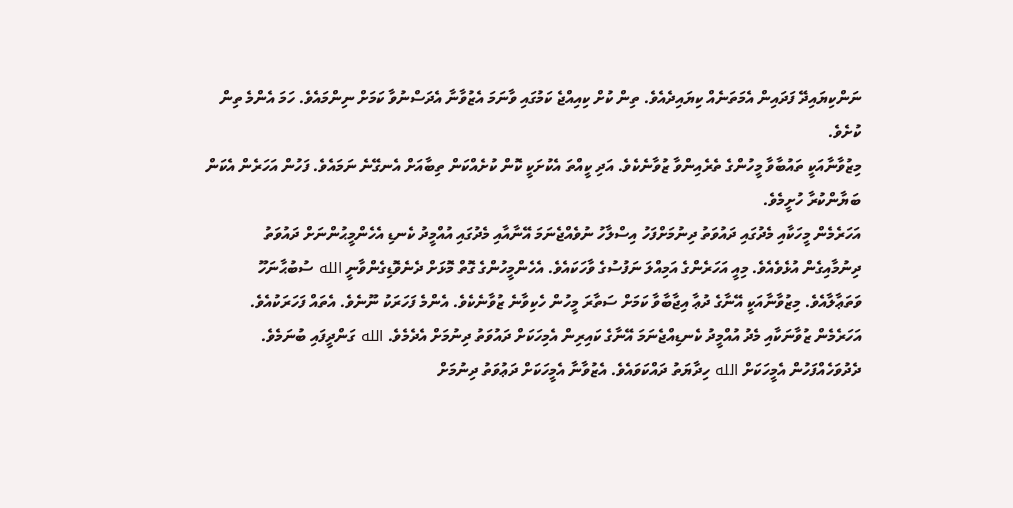ނަންކިޔައިދޭ ފަދައިން އެމަތަނެއް ކިޔައިދެއެވެ. ތިން ކުށް ކިއިއްޖެ ކަމުގައި ވާނަމަ އެޒުވާނާ އެދަސްނުވާ ކަމަށް ނިންމައެވެ. ހަމަ އެންމެ ތިން ކުށެވެ.
މިޒުވާނާއަކީ ތައުބާވާ މީހުންގެ ތެރެއިންވާ ޒުވާނެކެވެ. އަދި ކީއްތަ އެކުށަކީ ކޮން ކުށެއްކަން ތިބާއަށް އެނގޭނެ ނަމައެވެ. ފަހުން އަހަރެން އެކަން ބަޔާންކުރާ ހުށީމެވެ.
އަހަރެމެން މީހަކާއި މެދުގައި ދައުވަތު ދިނުމަށްފަހު އިސްލާހު ނުވެއްޖެނަމަ އޭނާއާއި މެދުގައި އުއްމީދު ކެނޑި އެހެންމީޙުންނަށް ދައުވަތު ދިނުމާއިގެން އުޅެވެއެވެ. މިއީ އަހަރެންގެ އަމިއްލަ ނަފުސުގެ ވާހަކައެވެ. އެހެންމީހުންގެ ގޮތް މޮޅަށް ދެނެވޮޑިގެންވާނީ الله ސުބުޙާނަހޫ ވަތަޢާލާއެވެ. މިޒުވާނާއަކީ އޭނާގެ ދުޢާ އިޖާބާވާ ކަމަށް ސަތާރަ މީހުން ހެކިވާނެ ޒުވާނެކެވެ. އެންމެ ފަހަރަކު ނޫނެވެ. އެތައް ފަހަރަކުއެވެ. އަހަރެމެން ޒުވާނަކާއި މެދު އުއްމީދު ކެނޑިއްޖެނަމަ އޭނާގެ ކައިރިން އެމިހަކަށް ދައުވަތު ދިނުމަށް އެދެމެވެ. الله ގަންދީފައި ބުނަމެވެ. ދެދުވަހެއްފަހުން އެމީހަކަށް الله ހިދާޔަތު ދައްކަވައެވެ. އެޒުވާނާ އެމީހަކަށް ދަޢުވަތު ދިނުމަށް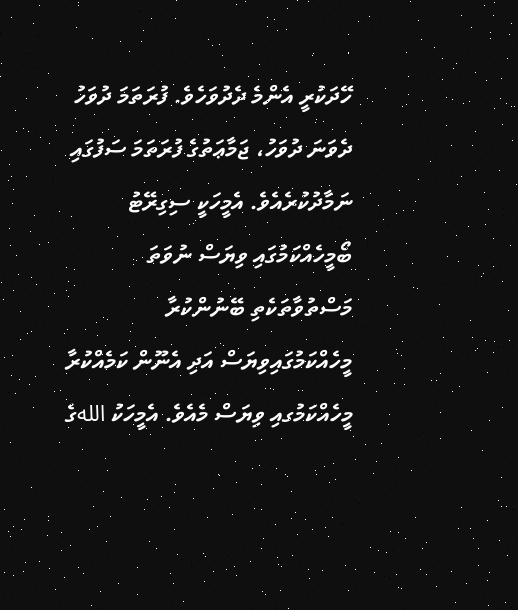ހޭދަކުރީ އެންމެ ދެދުވަހެވެ. ފުރަތަމަ ދުވަހު ދެވަނަ ދުވަހު، ޖަމާޢަތުގެ ފުރަތަމަ ސަފުގައި ނަމާދުކުރެއެވެ. އެމީހަކީ ސިގިރޭޓު ބޯމީހެއްކަމުގައި ވިޔަސް ނުވަތަ މަސްތުވާތަކެތި ބޭނުންކުރާ މީހެއްކަމުގައިވިޔަސް އަދި އެނޫން ކަމެއްކުރާ މީހެއްކަމުގއި ވިޔަސް މެއެވެ. އެމީހަކު اللهގެ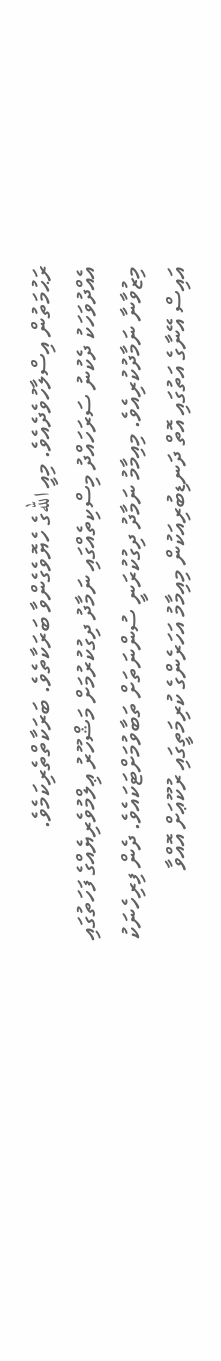ރަޙުމަތުން އިސްލާހުވެދެއެވެ. މިއީ اللهގެ ހެޔޮވެގެންވާ ބަރަކާތެވެ. ބަރަކާތްތެރިކަމެވެ.
އެއްދުވަހަކު ދެކުނު ސަރަހައްދު މިސްކިތެއްގައި ނަމާދު ދިގުކުރުމަށް މަޝްހޫރު ޢިލްމުވެރިޔެއްގެ ފަހަތުގައި މިޒުވާނާ ނަމާދުކުރިއެވެ. މިއިމާމު ނަމާދު ދިގުކުރަނީ ސުންނަތަށް ތަބާވުމަށްޓަކައެވެ. ދެން ފިރިހެނަކު އައިސް އޭނާގެ އަތުގައި އޮތް ދަނޑިބުރިއަކުން މިއިމާމު އަހަރެންގެ ކުރިމަތީގައި ރުކޫޢަށް އޮއްވާ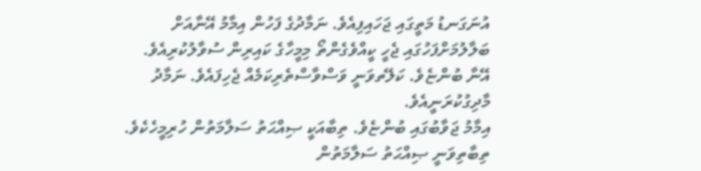އުނަގަނޑު މަތީގައި ޖަހައިފިއެވެ. ނަމާދުގެ ފަހުން އިމާމު އޭނާއަށް ބަލާލުމަށްފަހުގައި ޖެހީ ކީއްވެގެންތޯ މިމީހާގެ ކައިރިން ސުވާލުކުރިއެވެ.
އޭނާ ބުންޏެވެ. ކަލޭތވަނީ ވަސްވާސްތެރިކަމެއް ޖެހިފައެވެ. ނަމާދު މާދިގުކުރަނީއެވެ.
އިމާމު ޖަވާބުގައި ބުންޏެވެ. ތިބާއަކީ ޞިއްޙަތު ސަލާމަތުން ހުރިމީހެކެވެ. ތިބާތިވަނީ ޞިއްޙަތު ސަލާމަތުން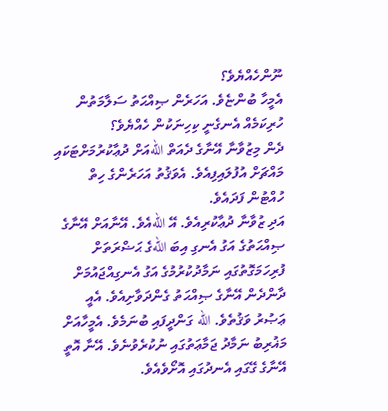ނޫންހެއްޔެވެ؟
އެމީހާ ބުންޏެވެ. އަހަރެން ޞިއްޙަތު ސަލާމަތުން ހުރިކަމެއް އެނގެނީ ކިހިނަކުން ހެއްޔެވެ؟
ދެން މިޒުވާނާ އޭނާގެ ދެއަތް اللهއަށް ދުޢާކުރުމަށްޓަކައި މައްޗަށް އުފުލައިފިއެވެ. އެވަޤުތު އަހަރެންގެ ހިތް ހުއްޓުން ފަދައެވެ.
އަދި ޒުވާނާ ދުޢާކުރިއެވެ. އޭ اللهއެވެ. އޭނާއަށް އޭނާގެ ޞިއްޙަތުގެ އަގު އެނގި އިބަ اللهގެ ޙަޟްރަތަށް ފުރިހަމަގޮތުގައި ނަމާދުކުރުމުގެ އަގު އެނގިއްޖައުމަށް ދާންދެން އޭނާގެ ޞިއްޙަތު ގެންދަވާށިއެވެ. އެއީ ޢަޞުރު ވަޤުތެވެ. الله ގަންދީފައި ބުނަމެވެ. އެމީހާއަށް މަޣުރިބު ނަމާދު ޖަމާޢަތުގައި ނުކުރެވުނެވެ. އޭނާ އޮތީ އޭނާގެ ގޭގައި އެނދުގައި އޮށޯވެއެވެ.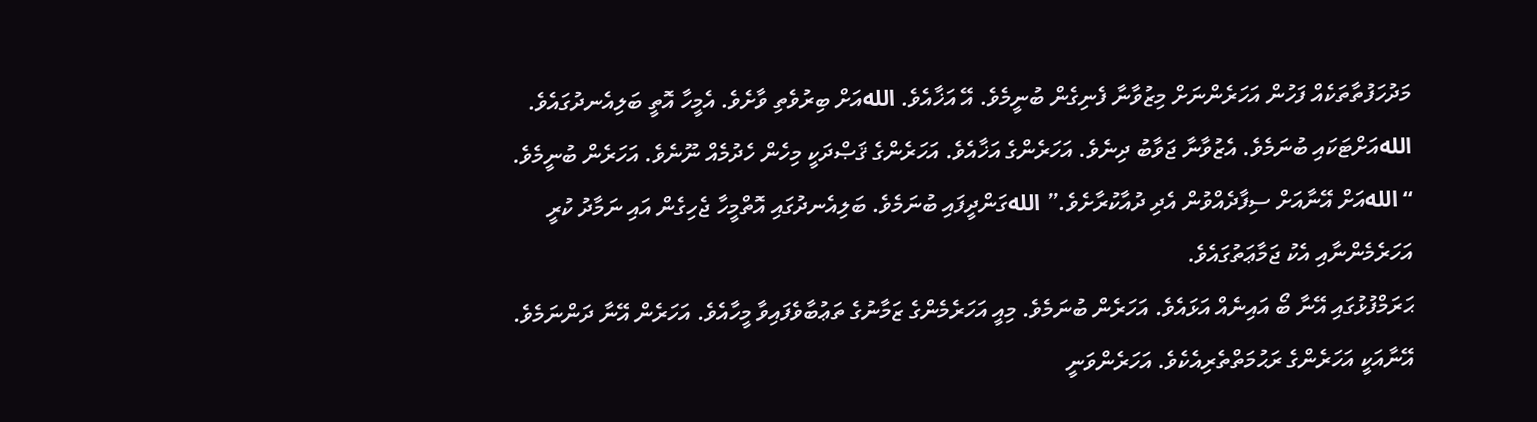މަދުހަފުތާތަކެއް ފަހުން އަހަރެންނަށް މިޒުވާނާ ފެނިގެން ބުނީމެވެ. އޭ އަޚާއެވެ. اللهއަށް ބިރުވެތި ވާށެވެ. އެމީހާ އޮތީ ބަލިއެނދުގައެވެ. اللهއަށްޓަކައި ބުނަމެވެ. އެޒުވާނާ ޖަވާބު ދިނެވެ. އަހަރެންގެ އަޚާއެވެ. އަހަރެންގެ ޤަޞްދަކީ މިހެން ހެދުމެއް ނޫނެވެ. އަހަރެން ބުނީމެވެ. “اللهއަށް އޭނާއަށް ސިފާދެއްވުން އެދި ދުއާކުރާށެވެ.” اللهގަންދީފައި ބުނަމެވެ. ބަލިއެނދުގައި އޮތްމީހާ ޖެހިގެން އައި ނަމާދު ކުރީ އަހަރެމެންނާއި އެކު ޖަމާޢަތުގައެވެ.
ޙަރަމްފުޅުގައި އޭނާ ބޯ އައިނެއް އަޅައެވެ. އަހަރެން ބުނަމެވެ. މިއީ އަހަރެމެންގެ ޒަމާނުގެ ތަޢުބާވެފައިވާ މީހާއެވެ. އަހަރެން އޭނާ ދަންނަމެވެ. އޭނާއަކީ އަހަރެންގެ ރަޙުމަތްތެރިއެކެވެ. އަހަރެންވަނީ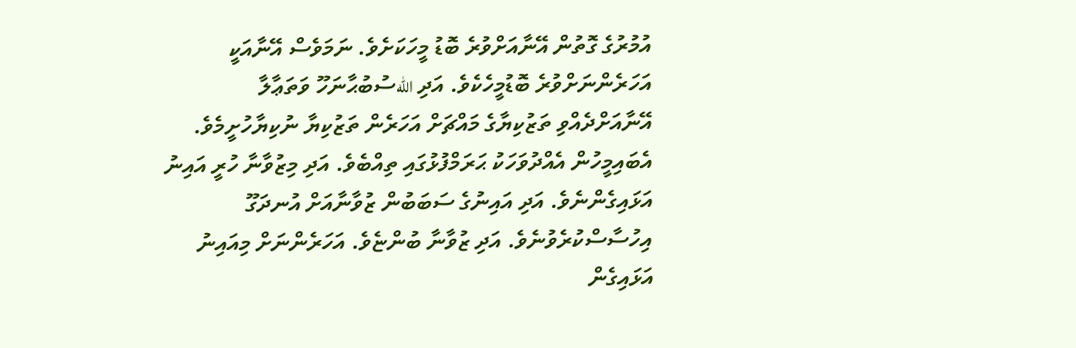އުމުރުގެ ގޮތުން އޭނާއަށްވުރެ ބޮޑު މީހަކަށެވެ. ނަމަވެސް އޭނާއަކީ އަހަރެންނަށްވުރެ ބޮޑުމީހެކެވެ. އަދި اللهސުބުޙާނަހޫ ވަތަޢާލާ އޭނާއަށްދެއްވި ތަޒުކިޔާގެ މައްޗަށް އަހަރެން ތަޒުކިޔާ ނުކިޔާހުށީމެވެ.
އެބައިމީހުން އެއްދުވަހަކު ޙަރަމްފުޅުގައި ތިއްބެވެ. އަދި މިޒުވާނާ ހުރީ އައިނު އަޅައިގެންނެވެ. އަދި އައިނުގެ ސަބަބުން ޒުވާނާއަށް އުނދަގޫ އިހުސާސްކުރެވުނެވެ. އަދި ޒުވާނާ ބުންޏެވެ. އަހަރެންނަށް މިއައިނު އަޅައިގެން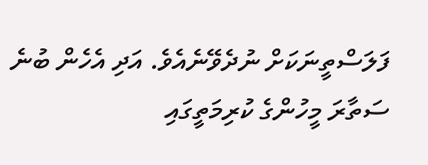ފަލަސްތީނަކަށް ނުދެވޭނެއެވެ. އަދި އެހެން ބުނެ ސަތާރަ މީހުންގެ ކުރިމަތީގައި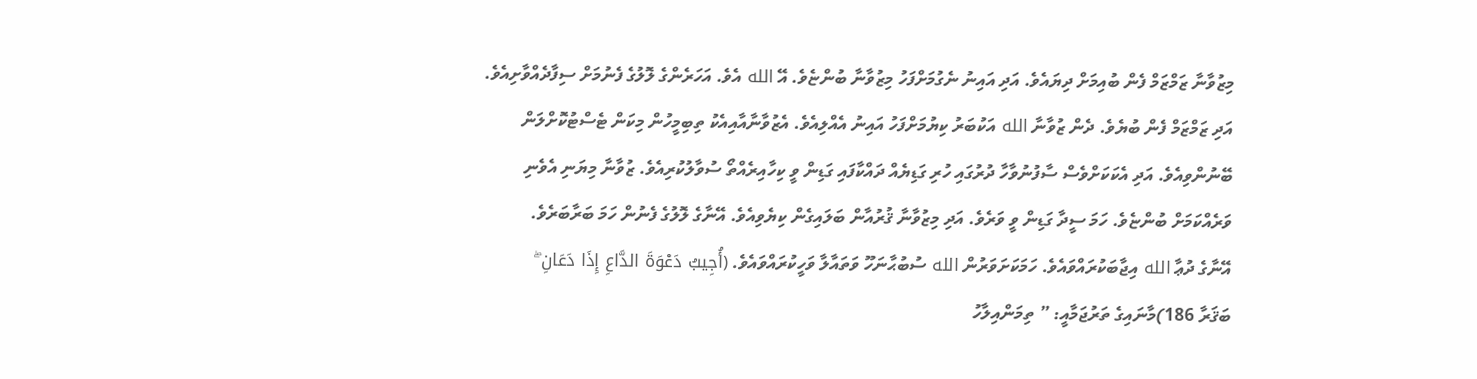މިޒުވާނާ ޒަމްޒަމް ފެން ބުއިމަށް ދިޔައެވެ. އަދި އައިނު ނެގުމަށްފަހު މިޒުވާނާ ބުންޏެވެ. އޭ الله އެވެ. އަހަރެންގެ ލޮލުގެ ފެނުމަށް ސިފާދެއްވާށިއެވެ. އަދި ޒަމްޒަމް ފެން ބުޔެވެ. ދެން ޒުވާނާ الله އަކުބަރު ކިޔުމަށްފަހު އައިނު އެއްލިއެވެ. އެޒުވާނާއާއިއެކު ތިބިމީހުން މިކަން ޓެސްޓުކޮށްލަން ބޭނުންވިއެވެ. އަދި އެކަކަށްވެސް ސާފުނުވާހާ ދުރުގައި ހުރި ގަޑިޔެއް ދައްކާފައި ގަޑިން ވީ ކިހާއިރެއްތޯ ސުވާލުކުރިއެވެ. ޒުވާނާ މިޔަނި އެވެނި ވަރެއްކަމަށް ބުންޏެވެ. ހަމަ ސީދާ ގަޑިން ވީ ވަރެވެ. އަދި މިޒުވާނާ ޤުރުއާން ބަލައިގެން ކިޔެވިއެވެ. އޭނާގެ ލޮލުގެ ފެނުން ހަމަ ބަރާބަރެވެ.
އޭނާގެ ދުޢާ الله އިޖާބަކުރައްވައެވެ. ހަމަކަށަވަރުން الله ސުބުޙާނަހޫ ވަތައާލާ ވަހީކުރައްވައެވެ. (أُجِيبُ دَعْوَةَ الدَّاعِ إِذَا دَعَانِ ۖ
ބަޤަރާ 186)މާނައިގެ ތަރުޖަމާއީ: ” ތިމަންއިލާހު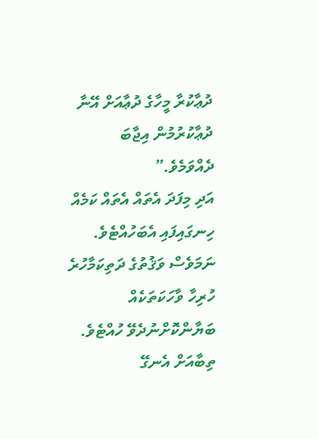ދުޢާކުރާ މީހާގެ ދުޢާއަށް އޭނާ ދުޢާކުރުމުން އިޖާބަ ދެއްވަމެވެ.”
އަދި މިފަދަ އެތައް އެތައް ކަމެއް ހިނގައިފައި އެބަހުއްޓެވެ. ނަމަވެސް ވަޤުތުގެ ދަތިކަމާހުރެ ހުރިހާ ވާހަކަތަކެއް ބަޔާންކޮށްނުދެވޭ ހުއްޓެވެ.
ތިބާއަށް އެނގޭ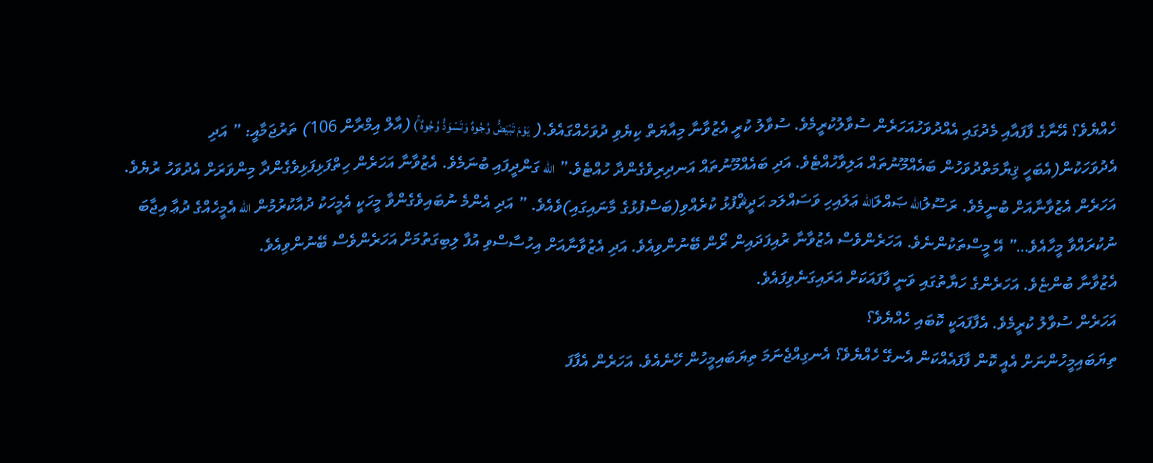ހެއްޔެވެ؟ އޭނާގެ ފާފައާއި މެދުގައި އެއްދުވަހުއަހަރެން ސުވާލުކުރީމެވެ. ސުވާލު ކުރީ އެޒުވާނާ މިއާޔަތް ކިޔެވި ދުވަހެއްގައެވެ.( يَوْمَ تَبْيَضُّ وُجُوهٌ وَتَسْوَدُّ وُجُوهٌ ۚ) (އާލް އިމްރާން 106) ތަރުޖަމާއީ: ” އަދި އެދުވަހަކުން(އެބަހީ ޤިޔާމަތްދުވަހުން ބައެއްމޫނުތައް އަލިވާހުއްޓެވެ. އަދި ބައެއްމޫނުތައް އަނދިރިވެގެންދާ ހުއްޓެވެ.” الله ގަންދީފައި ބުނަމެވެ. އެޒުވާނާ އަހަރެން ހިތްފަޅިފަޅިވެގެންދާ މިންވަރަށް އެދުވަހު ރުޔެވެ. އަހަރެން އެޒުވާނާއަށް ބުނީމެވެ. ރަސޫލުالله ޞައްލަالله ޢަލައިހި ވަސައްލަމ ޙަދީޘްފުޅު ކުރެއްވި(ބަސްފުޅުގެ މާނައިގައި)ވެއެވެ. ” އަދި އެންމެ ނުބައިވެގެންވާ މީހަކީ އެމީހަކު ދުއާކުރުމުން الله އެމީހެއްގެ ދުޢާ އިޖާބަ ނުކުރައްވާ މީހާއެވެ…” އޭ މީސްތަކުންނެވެ. އަހަރެންވެސް އެޒުވާނާ ރުއިފަދައިން ރޯން ބޭނުންވިއެވެ. އަދި އެޒުވާނާއަށް އިހުސާސްވި އުފާ ލިބިގަތުމަށް އަހަރެންވެސް ބޭނުންވިއެވެ.
އެޒުވާނާ ބުންޏެވެ. އަހަރެންގެ ހަޔާތުގައި ވަނީ ފާފައަކަށް އަރައިގަނެވިފައެވެ.
އަހަރެން ސުވާލު ކުރީމެވެ. އެފާފައަކީ ކޮބައި ހެއްޔެވެ؟
ތިޔަބައިމީހުންނަށް އެއީ ކޮން ފާފައެއްކަން އެނގޭ ހެއްޔެވެ؟ އެނގިއްޖެނަމަ ތިޔަބައިމީހުން ހޭނެއެވެ. އަހަރެން އެފާފަ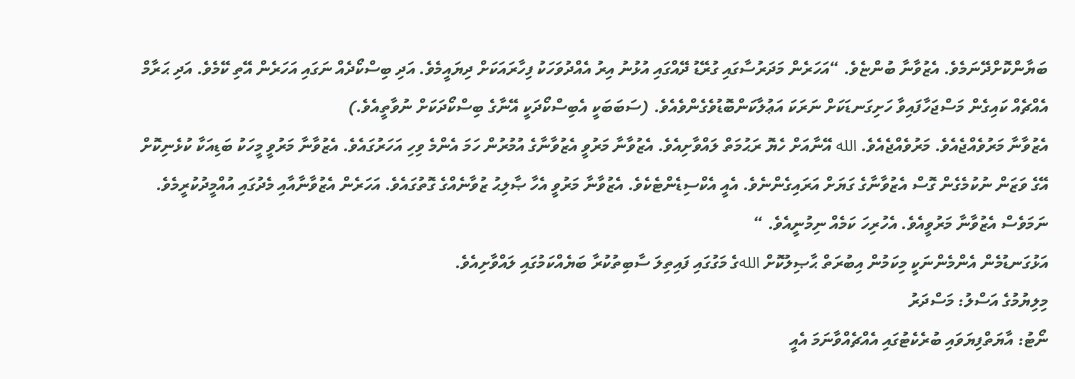ބަޔާންކޮށްދޭނަމެވެ. އެޒުވާނާ ބުންޏެވެ. “އަހަރެން މަދަރުސާގައި ގުރޭޑު ދޭއްގައި އުޅުނު އިރު އެއްދުވަހަކު ފިހާރައަކަށް ދިޔައީމެވެ. އަދި ބިސްކޯދެއް ނަގައި އަހަރެން އޭތި ކޭމެވެ. އަދި ޙަރާމް އެއްޗެއް ކައިގެން މަސްޖަހާފައިވާ ހަށިގަނޑަކަށް ނަރަކަ އަޢުލާކަންބޮޑުވެގެންވެއެވެ. (ސަބަބަކީ އެބިސްކޯދަކީ އޭނާގެ ބިސްކޯދަކަށް ނުވާތީއެވެ.)
އެޒުވާނާ މަރުވެއްޖެއެވެ. މަރުވެއްޖެއެވެ. الله އޭނާއަށް ހެޔޮ ރަޙުމަތް ލައްވާށިއެވެ. އެޒުވާނާ މަރުވީ އެޒުވާނާގެ އުމުރުން ހަމަ އެންމެ ވިހި އަހަރުގައެވެ. އެޒުވާނާ މަރުވީ މީހަކު ބަޑިއަކާ ކުޅެނިކޮށް އޭގެ ވަޒަން ނުކުމެގެން ގޮސް އެޒުވާނާގެ ގަޔަށް އަރައިގެންނެވެ. އެއީ އެކްސިޑެންޓެކެވެ. އެޒުވާނާ މަރުވީ އެހާ ޞާލިޙު ޒުވާނެއްގެ ގޮތުގައެވެ. އަހަރެން އެޒުވާނާއާއި މެދުގައި އުއްމީދުކުރީމެވެ.
ނަމަވެސް އެޒުވާނާ މަރުވީއެވެ. އެހުރިހަ ކަމެއް ނިމުނީއެވެ. “
އަޅުގަނޑުމެން އެންމެންނަކީ މިކަމުން އިބުރަތް ޙާޞިލުކޮށް اللهގެ މަގުގައި ފައިތިލަ ސާބިތުކުރާ ބަޔެއްކަމުގައި ލައްވާށިއެވެ.
މިލިޔުމުގެ އަސްލު: މަސްދަރު
ނޯޓު: އާޔަތްފިޔަވައި ބުރެކެޓުގައި އެއްޗެއްވާނަމަ އެއީ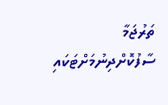ތަރުޖަމާ ސާފުކޮށްދިނުމަށްޓަކައި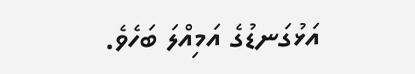އަޅުގަނޑުގެ އަމިއްލަ ބަހެވެ.